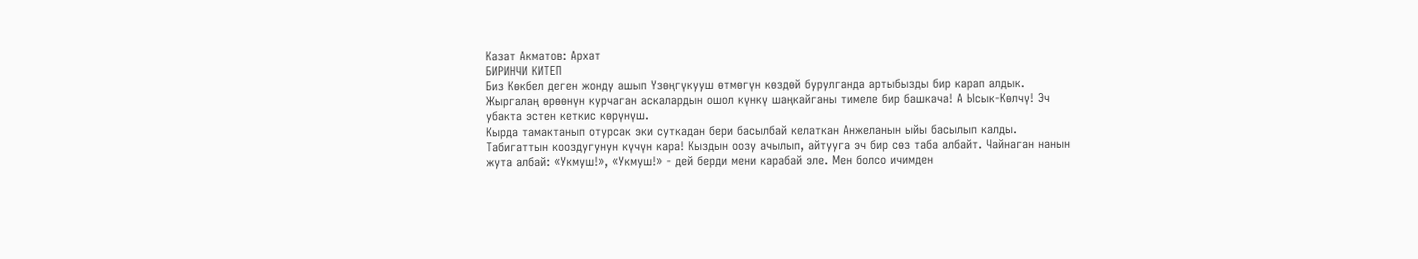Казат Акматов: Архат
БИРИНЧИ КИТЕП
Биз Көкбел деген жонду ашып Үзөңгүкууш өтмөгүн көздөй бурулганда артыбызды бир карап алдык. Жыргалаң өрөөнүн курчаган аскалардын ошол күнкү шаңкайганы тимеле бир башкача! А Ысык-Көлчү! Эч убакта эстен кеткис көрүнүш.
Кырда тамактанып отурсак эки суткадан бери басылбай келаткан Анжеланын ыйы басылып калды. Табигаттын кооздугунун күчүн кара! Кыздын оозу ачылып, айтууга эч бир сөз таба албайт. Чайнаган нанын жута албай: «Укмуш!», «Укмуш!» - дей берди мени карабай эле. Мен болсо ичимден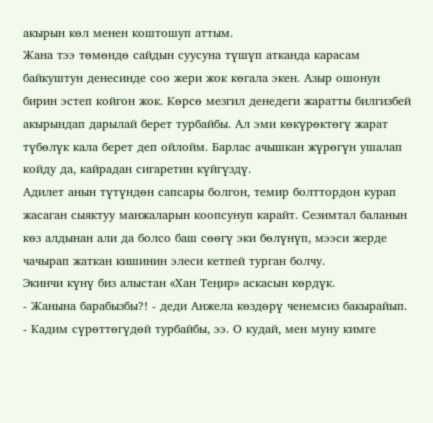акырын көл менен коштошуп аттым.
Жана тээ төмөндө сайдын суусуна түшүп атканда карасам байкуштун денесинде соо жери жок көгала экен. Азыр ошонун бирин эстеп койгон жок. Көрсө мезгил денедеги жаратты билгизбей акырындап дарылай берет турбайбы. Ал эми көкүрөктөгү жарат түбөлүк кала берет деп ойлойм. Барлас ачышкан жүрөгүн ушалап койду да, кайрадан сигаретин күйгүздү.
Адилет анын түтүндөн сапсары болгон, темир болттордон курап жасаган сыяктуу манжаларын коопсунуп карайт. Сезимтал баланын көз алдынан али да болсо баш сөөгү эки бөлүнүп, мээси жерде чачырап жаткан кишинин элеси кетпей турган болчу.
Экинчи күнү биз алыстан «Хан Теңир» аскасын көрдүк.
- Жанына барабызбы?! - деди Анжела көздөрү ченемсиз бакырайып.
- Кадим сүрөттөгүдөй турбайбы, ээ. О кудай, мен муну кимге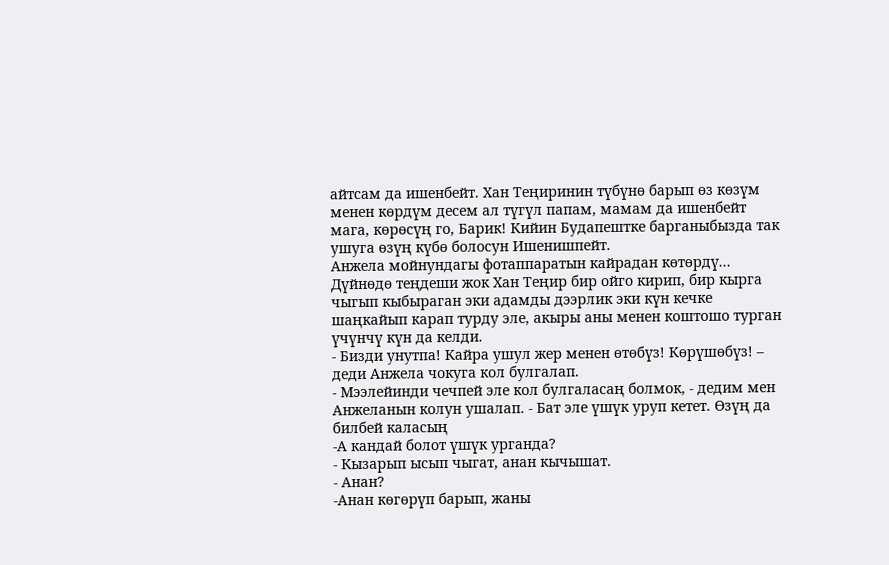айтсам да ишенбейт. Хан Теңиринин түбүнө барып өз көзүм менен көрдүм десем ал түгүл папам, мамам да ишенбейт мага, көрөсүң го, Барик! Кийин Будапештке барганыбызда так ушуга өзүң күбө болосун Ишенишпейт.
Анжела мойнундагы фотаппаратын кайрадан көтөрдү...
Дүйнөдө теңдеши жок Хан Теңир бир ойго кирип, бир кырга чыгып кыбыраган эки адамды дээрлик эки күн кечке шаңкайып карап турду эле, акыры аны менен коштошо турган үчүнчү күн да келди.
- Бизди унутпа! Кайра ушул жер менен өтөбүз! Көрүшөбүз! – деди Анжела чокуга кол булгалап.
- Мээлейинди чечпей эле кол булгаласаң болмок, - дедим мен Анжеланын колун ушалап. - Бат эле үшүк уруп кетет. Өзүң да билбей каласың
-А кандай болот үшүк урганда?
- Кызарып ысып чыгат, анан кычышат.
- Анан?
-Анан көгөрүп барып, жаны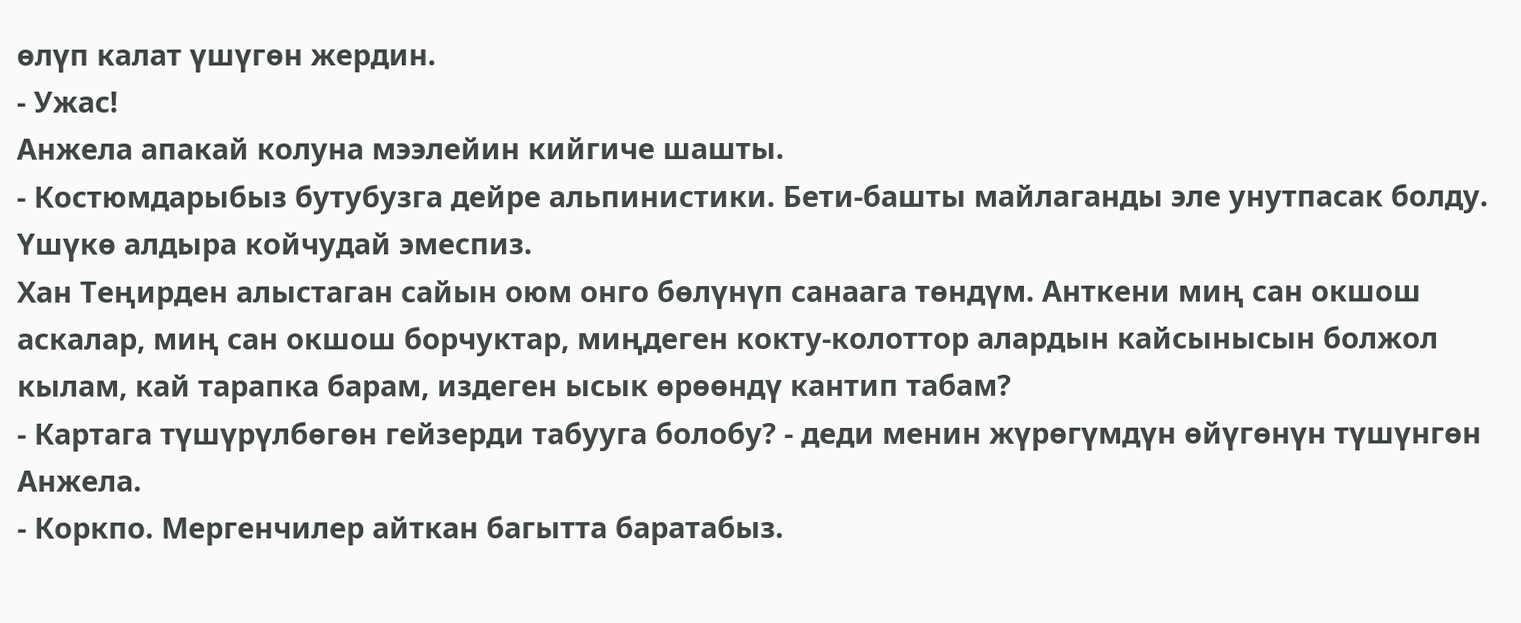өлүп калат үшүгөн жердин.
- Ужас!
Анжела апакай колуна мээлейин кийгиче шашты.
- Костюмдарыбыз бутубузга дейре альпинистики. Бети-башты майлаганды эле унутпасак болду. Үшүкө алдыра койчудай эмеспиз.
Хан Теңирден алыстаган сайын оюм онго бөлүнүп санаага төндүм. Анткени миң сан окшош аскалар, миң сан окшош борчуктар, миңдеген кокту-колоттор алардын кайсынысын болжол кылам, кай тарапка барам, издеген ысык өрөөндү кантип табам?
- Картага түшүрүлбөгөн гейзерди табууга болобу? - деди менин жүрөгүмдүн өйүгөнүн түшүнгөн Анжела.
- Коркпо. Мергенчилер айткан багытта баратабыз.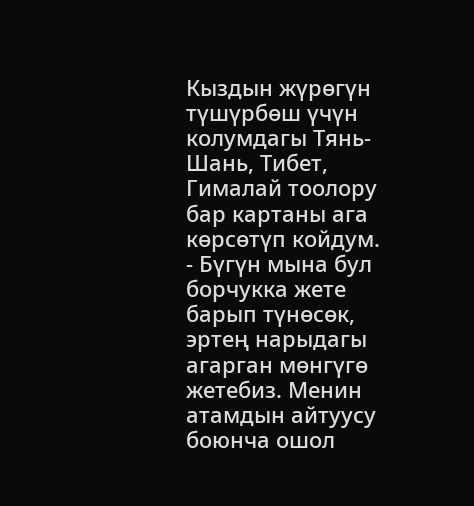Кыздын жүрөгүн түшүрбөш үчүн колумдагы Тянь-Шань, Тибет, Гималай тоолору бар картаны ага көрсөтүп койдум.
- Бүгүн мына бул борчукка жете барып түнөсөк, эртең нарыдагы агарган мөнгүгө жетебиз. Менин атамдын айтуусу боюнча ошол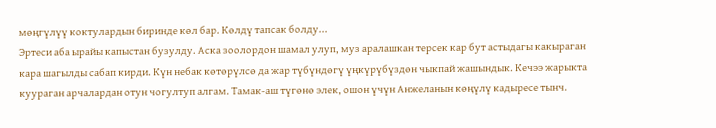мөңгүлүү коктулардын биринде көл бар. Көлдү тапсак болду...
Эртеси аба ырайы капыстан бузулду. Аска зоолордон шамал улуп, муз аралашкан терсек кар бут астыдагы какыраган кара шагылды сабап кирди. Күн небак көтөрүлсө да жар түбүндөгү үңкүрүбүздөн чыкпай жашындык. Кечээ жарыкта куураган арчалардан отун чогултуп алгам. Тамак-аш түгөнө элек, ошон үчүн Анжеланын көңүлү кадыресе тынч.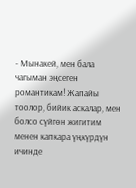- Мынакей, мен бала чагыман эңсеген романтикам! Жапайы тоолор, бийик аскалар, мен болсо сүйгөн жигитим менен капкара үңкүрдүн ичинде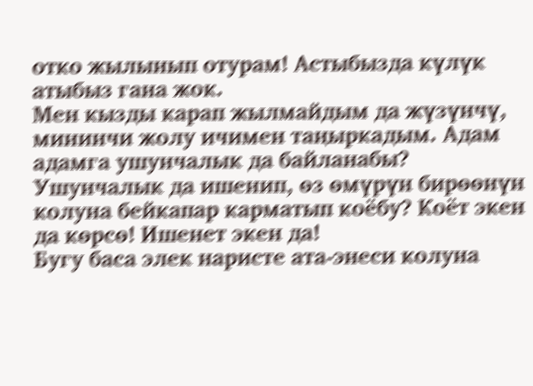отко жылынып отурам! Астыбызда күлүк атыбыз гана жок.
Мен кызды карап жылмайдым да жүзүнчү, мининчи жолу ичимен таңыркадым. Адам адамга ушунчалык да байланабы? Ушунчалык да ишенип, өз өмүрүн бирөөнүн колуна бейкапар карматып коёбу? Коёт экен да көрсө! Ишенет экен да!
Бугу баса элек наристе ата-энеси колуна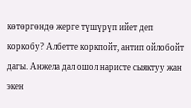көтөргөндө жерге түшүрүп ийет деп коркобу? Албетте коркпойт, антип ойлобойт дагы. Анжела дал ошол наристе сыяктуу жан экен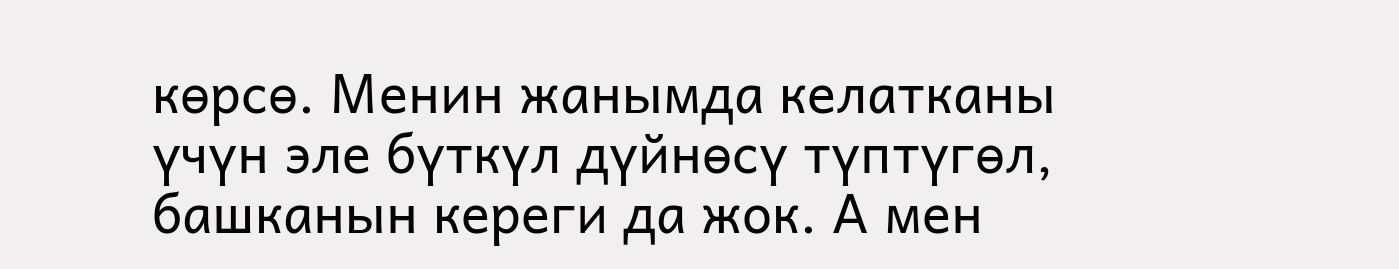көрсө. Менин жанымда келатканы үчүн эле бүткүл дүйнөсү түптүгөл, башканын кереги да жок. А мен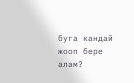буга кандай жооп бере алам?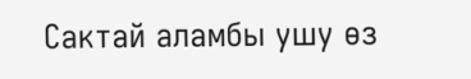Сактай аламбы ушу өз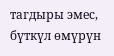тагдыры эмес, бүткүл өмүрүн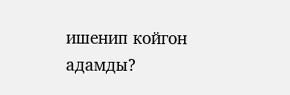ишенип койгон адамды?